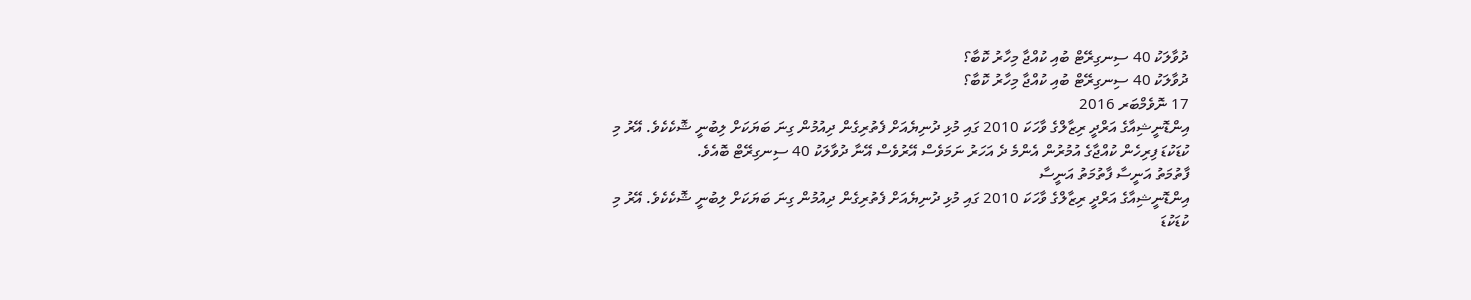ދުވާލަކު 40 ސިނގިރޭޓް ބުއި ކުއްޖާ މިހާރު ކޮބާ؟
ދުވާލަކު 40 ސިނގިރޭޓް ބުއި ކުއްޖާ މިހާރު ކޮބާ؟
17 ނޮވެމްބަރ 2016
އިންޑޮނީޝިއާގެ އަރްދީ ރިޒާލްގެ ވާހަކަ 2010 ގައި މުޅި ދުނިޔެއަށް ފެތުރިގެން ދިއުމުން ގިނަ ބަޔަކަށް ލިބުނީ ޝޮކެކެވެ. އޭރު މި ކުޑަކުޑަ ފިރިހެން ކުއްޖާގެ އުމުރުން އެންމެ ދެ އަހަރު ނަމަވެސް އޭރުވެސް އޭނާ ދުވާލަކު 40 ސިނގިރޭޓް ބޮއެވެ.
ފާތުމަތު އަނީސާ ފާތުމަތު އަނީސާ
އިންޑޮނީޝިއާގެ އަރްދީ ރިޒާލްގެ ވާހަކަ 2010 ގައި މުޅި ދުނިޔެއަށް ފެތުރިގެން ދިއުމުން ގިނަ ބަޔަކަށް ލިބުނީ ޝޮކެކެވެ. އޭރު މި ކުޑަކުޑަ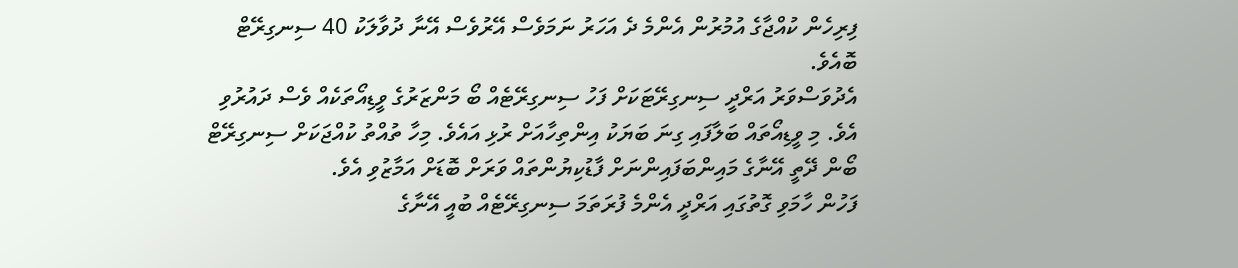ފިރިހެން ކުއްޖާގެ އުމުރުން އެންމެ ދެ އަހަރު ނަމަވެސް އޭރުވެސް އޭނާ ދުވާލަކު 40 ސިނގިރޭޓް ބޮއެވެ.
އެދުވަސްވަރު އަރްދީ ސިނގިރޭޓަކަށް ފަހު ސިނގިރޭޓެއް ބޯ މަންޒަރުގެ ވީޑިއޯތަކެއް ވެސް ދައުރުވި އެވެ. މި ވީޑިއޯތައް ބަލާފައި ގިނަ ބަޔަކު އިންތިހާއަށް ރުޅި އައެވެ. މިހާ ތުއްތު ކުއްޖަކަށް ސިނގިރޭޓް ބޯން ދޭތީ އޭނާގެ މައިންބަފައިންނަށް ފާޑުކިޔުންތައް ވަރަށް ބޮޑަށް އަމާޒުވި އެވެ.
ފަހުން ހާމަވި ގޮތުގައި އަރްދީ އެންމެ ފުރަތަމަ ސިނގިރޭޓެއް ބުއީ އޭނާގެ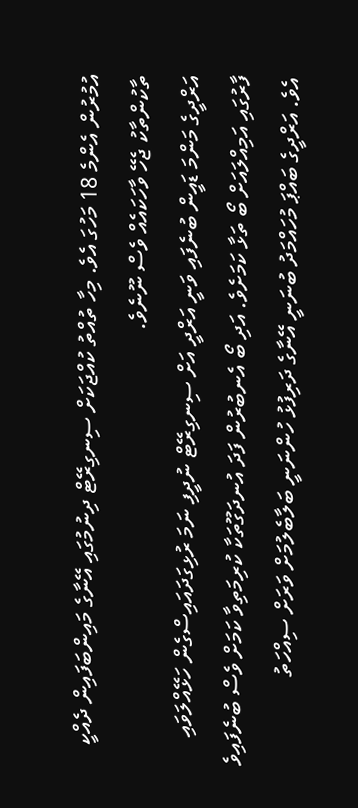އުމުރުން އެންމެ 18 މަހުގަ އެވެ. މިހާ ތުއްތު ކުއްޖަކަށް ސިނގިރޭޓް ދިނުމުގައި އޭނާގެ މައިންބަފައިން ދެއްކީ ތާކުންތާކު ޖެހޭ ވާހަކައެއް ވެސް ނޫނެވެ.
އަރްދީގެ މަންމަ ޑައީން ބުނެފައި ވަނީ އަރްދީ އަށް ސިނގިރޭޓް ނުދީފި ނަމަ ރުޅިގަދައައިސްގެން ހަޅޭއްލަވައި ފާރުގައި އަމިއްލައަށް ބޯ ތަޅާ ކަމަށެވެ. އަދި ބޯ އެނބުރުން ފަދަ އުނދަގޫތަކާ ކުރިމަތިވާ ކަމަށް ވެސް ބުނެފައިވެ އެވެ. އަރްދީގެ ބައްޕަ މުހައްމަދު ބުނަނީ އޭނާގެ ދަރިފުޅު ހުންނަނީ ބަލާބެލުމަށް ވަރަށް ސިއްހަތު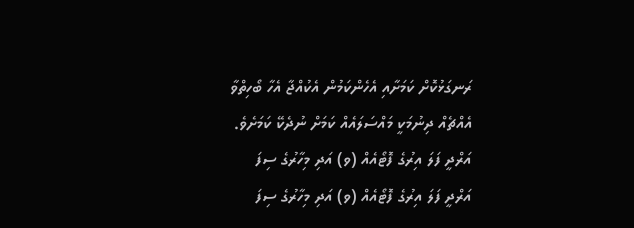ރަނގަޅުކޮށް ކަމަށާއި އެހެންކަމުން އެކުއްޖާ އެހާ ބޯހިތްވާ އެއްޗެއް ދިނުމަކީ މައްސަލައެއް ކަމަށް ނުދެކޭ ކަމަށެވެ.
އަރްދީ ފަލަ އިރުގެ ފޮޓޯއެއް (ވ) އަދި މިހާރުގެ ސިފަ
އަރްދީ ފަލަ އިރުގެ ފޮޓޯއެއް (ވ) އަދި މިހާރުގެ ސިފަ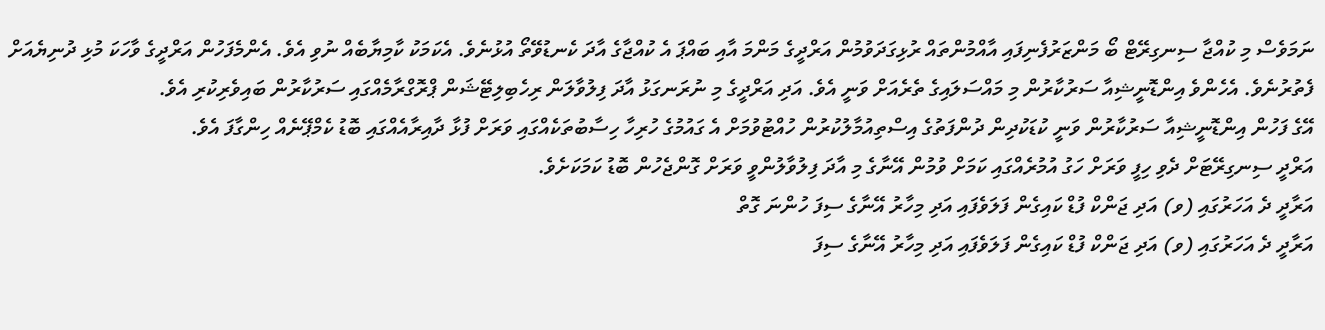ނަމަވެސް މި ކުއްޖާ ސިނގިރޭޓް ބޯ މަންޒަރުފެނިފައި އާއްމުންތައް ރުޅިގަދަވުމުން އަރްދީގެ މަންމަ އާއި ބައްޕަ އެ ކުއްޖާގެ އާދަ ކެނޑުވޭތޯ އުޅުނެވެ. އެކަމަކު ކާމިޔާބެއް ނުވި އެވެ. އެންމެފަހުން އަރްދީގެ ވާހަކަ މުޅި ދުނިޔެއަށް ފެތުރުނެވެ. އެހެންވެ އިންޑޮނީޝިއާ ސަރުކާރުން މި މައްސަލައިގެ ތެރެއަށް ވަނީ އެވެ. އަދި އަރްދީގެ މި ނުރަނގަޅު އާދަ ފިލުވާލަން ރިހެބިލިޓޭޝަން ޕްރޮގްރާމެއްގައި ސަރުކާރުން ބައިވެރިކުރި އެވެ.
އޭގެ ފަހުން އިންޑޮނީޝިއާ ސަރުކާރުން ވަނީ ކުޑަކުދިން ދުންފަތުގެ އިސްތިއުމާލުކުރުން ހުއްޓުވުމަށް އެ ގައުމުގެ ހުރިހާ ހިސާބުތަކެއްގައި ވަރަށް ފުޅާ ދާއިރާއެއްގައި ބޮޑު ކެމްޕޭނެއް ހިންގާފަ އެވެ.
އަރްދީ ސިނގިރޭޓަށް ދެވި ހިފީ ވަރަށް ހަގު އުމުރެއްގައި ކަމަށް ވުމުން އޭނާގެ މި އާދަ ފިލުވާލުންވީ ވަރަށް ގޮންޖެހުން ބޮޑު ކަމަކަށެވެ.
އަރާދީ ދެ އަހަރުގައި (ވ) އަދި ޖަންކް ފުޑް ކައިގެން ފަލަވެފައި އަދި މިހާރު އޭނާގެ ސިފަ ހުންނަ ގޮތް
އަރާދީ ދެ އަހަރުގައި (ވ) އަދި ޖަންކް ފުޑް ކައިގެން ފަލަވެފައި އަދި މިހާރު އޭނާގެ ސިފަ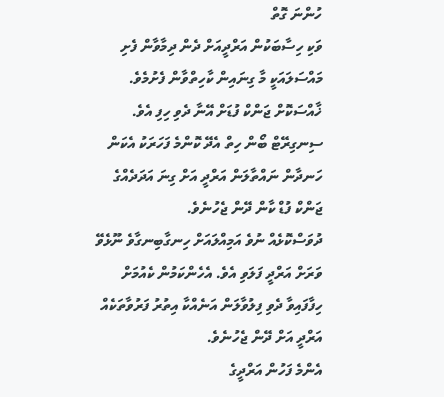ހުންނަ ގޮތް
ވަކި ހިސާބަކުން އަރްދީއަށް ދެން ދިމާވާން ފެށި މައްސަލައަކީ މާ ގިނައިން ކާހިތްވާން ފެށުމެވެ. ޚާއްސަކޮށް ޖަންކް ފުޑަށް އޭނާ ދެވި ހިފި އެވެ. ސިނގިރޭޓް ބޯން ހިތް އެދޭ ކޮންމެ ފަހަރަކު އެކަން ހަނދާން ނައްތާލަން އަރްދީ އަށް ގިނަ އަދަދެއްގެ ޖަންކް ފުޑް ކާން ދޭން ޖެހުނެވެ.
ދުވަސްކޮޅެއް ނުވެ އަމިއްލައަށް ހިނގާބިނގާވެ ނޫޅެވޭ ވަރަށް އަރްދީ ފަލަވި އެވެ. އެހެންކަމުން ކެއުމަށް ހިފާފައިވާ ދެވި ފިލުވާލަން އަނެއްކާ އިތުރު ފަރުވާތަކެއް އަރްދީ އަށް ދޭން ޖެހުނެވެ.
އެންމެ ފަހުން އަރްދީގެ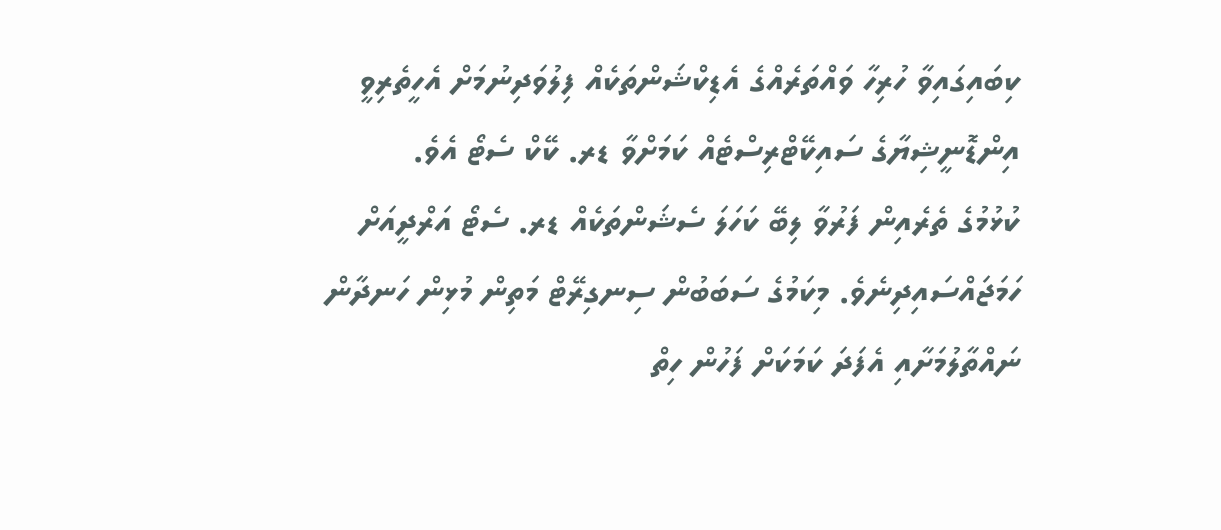ކިބައިގައިވާ ހުރިހާ ވައްތަރެއްގެ އެޑިކްޝަންތަކެއް ފިލުވަދިނުމަށް އެހީތެރިވީ އިންޑޮނީޝިޔާގެ ސައިކޭޓްރިސްޓެއް ކަމަށްވާ ޑރ. ކޭކް ސެޓޯ އެވެ.
ކުޅުމުގެ ތެރެއިން ފަރުވާ ލިބޭ ކަހަލަ ސެޝަންތަކެއް ޑރ. ސެޓޯ އަރްދީއަށް ހަމަޖައްސައިދިނެވެ. މިކަމުގެ ސަބަބުން ސިނގިރޭޓް މަތިން މުޅިން ހަނދާން ނައްތާލުމަށާއި އެފަދަ ކަމަކަށް ފަހުން ހިތް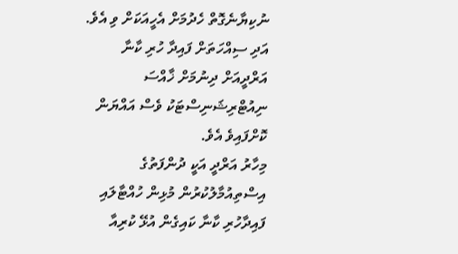ނުކިޔާނެގޮތް ހެދުމަށް އެހީއަކަށް ވި އެވެ. އަދި ސިއްހަތަށް ފައިދާ ހުރި ކާނާ އަރްދީއަށް ދިނުމަށް ޚާއްސަ ނިއުޓްރިޝަނިސްޓަކު ވެސް އައްޔަން ކޮށްފައިވެ އެވެ.
މިހާރު އަރްދީ އަކީ ދުންފަތުގެ އިސްތިއުމާލުކުރުން މުޅިން ހުއްޓާލައި ފައިދާހުރި ކާނާ ކައިގެން އުޅޭ ކުރިއާ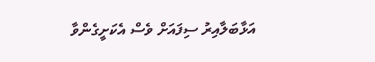އަޅާބަލާއިރު ސިފައަށް ވެސް އެކަށީގެންވާ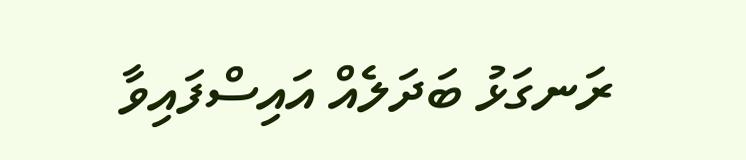ރަނގަޅު ބަދަލެއް އައިސްފައިވާ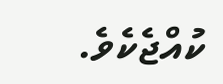ކުއްޖެކެވެ.